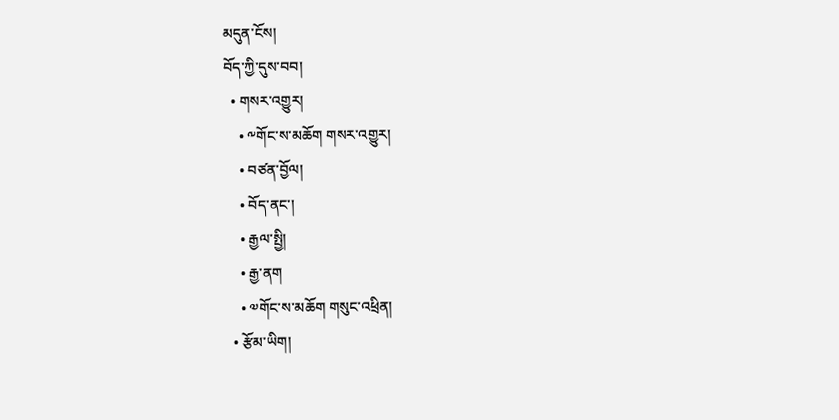མདུན་ངོས།
བོད་ཀྱི་དུས་བབ།
  • གསར་འགྱུར།
    • ༸གོང་ས་མཆོག གསར་འགྱུར།
    • བཙན་བྱོལ།
    • བོད་ནང་།
    • རྒྱལ་སྤྱི།
    • རྒྱ་ནག
    • ༧གོང་ས་མཆོག གསུང་འཕྲིན།
  • རྩོམ་ཡིག།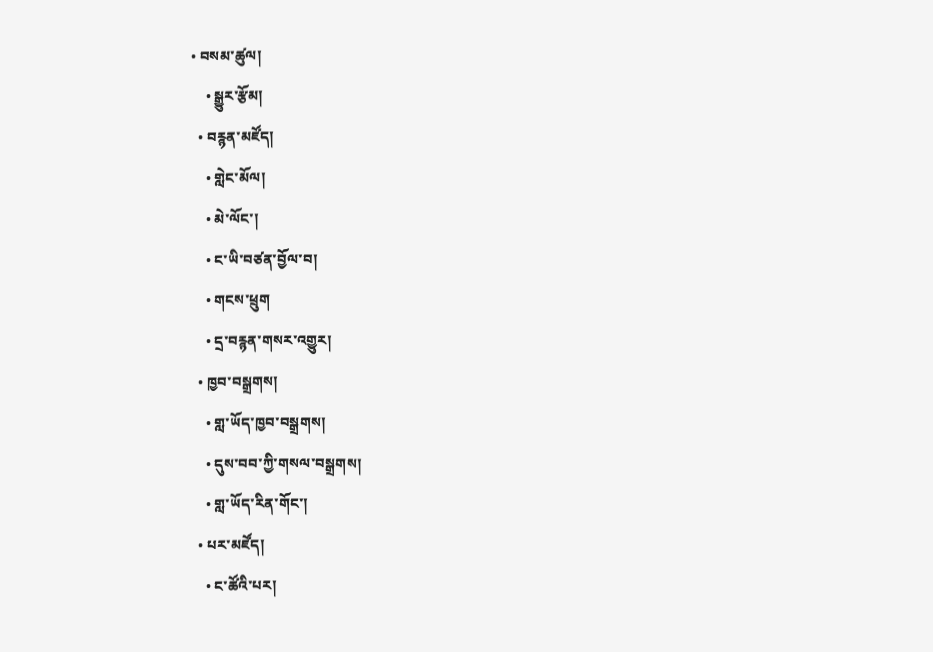• བསམ་ཚུལ།
    • སྒྱུར་རྩོམ།
  • བརྙན་མཛོད།
    • གླེང་མོལ།
    • མེ་ལོང་།
    • ང་ཡི་བཙན་བྱོལ་བ།
    • གངས་ཕྲུག
    • དྲ་བརྙན་གསར་འགྱུར།
  • ཁྱབ་བསྒྲགས།
    • གླ་ཡོད་ཁྱབ་བསྒྲགས།
    • དུས་བབ་ཀྱི་གསལ་བསྒྲགས།
    • གླ་ཡོད་རིན་གོང་།
  • པར་མཛོད།
    • ང་ཚོའི་པར།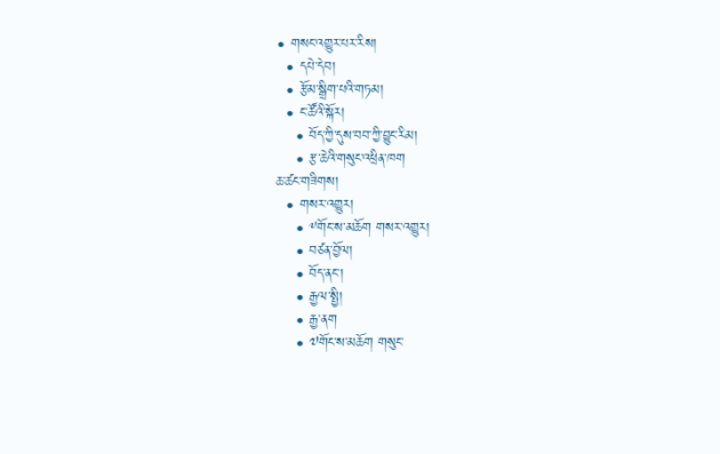• གསང་འགྱུར་པར་རིས།
  • དཔེ་དེབ།
  • རྩོམ་སྒྲིག་པའི་གཏམ།
  • ང་ཚོའི་སྐོར།
    • བོད་ཀྱི་དུས་བབ་ཀྱི་བྱུང་རིམ།
    • རྩ་ཆེའི་གསུང་འཕྲིན་ཁག
ཆ་ཚང་གཟིགས།
  • གསར་འགྱུར།
    • ༸གོང་ས་མཆོག གསར་འགྱུར།
    • བཙན་བྱོལ།
    • བོད་ནང་།
    • རྒྱལ་སྤྱི།
    • རྒྱ་ནག
    • ༧གོང་ས་མཆོག གསུང་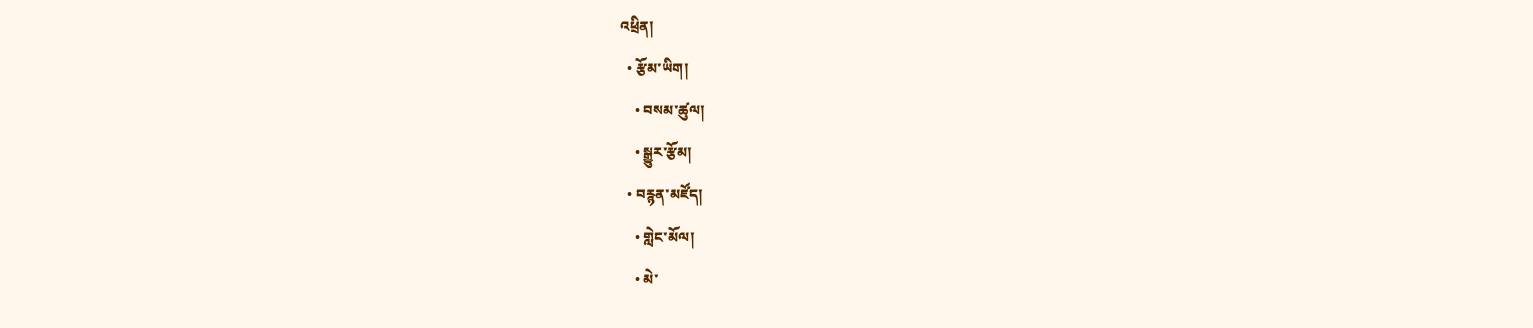འཕྲིན།
  • རྩོམ་ཡིག།
    • བསམ་ཚུལ།
    • སྒྱུར་རྩོམ།
  • བརྙན་མཛོད།
    • གླེང་མོལ།
    • མེ་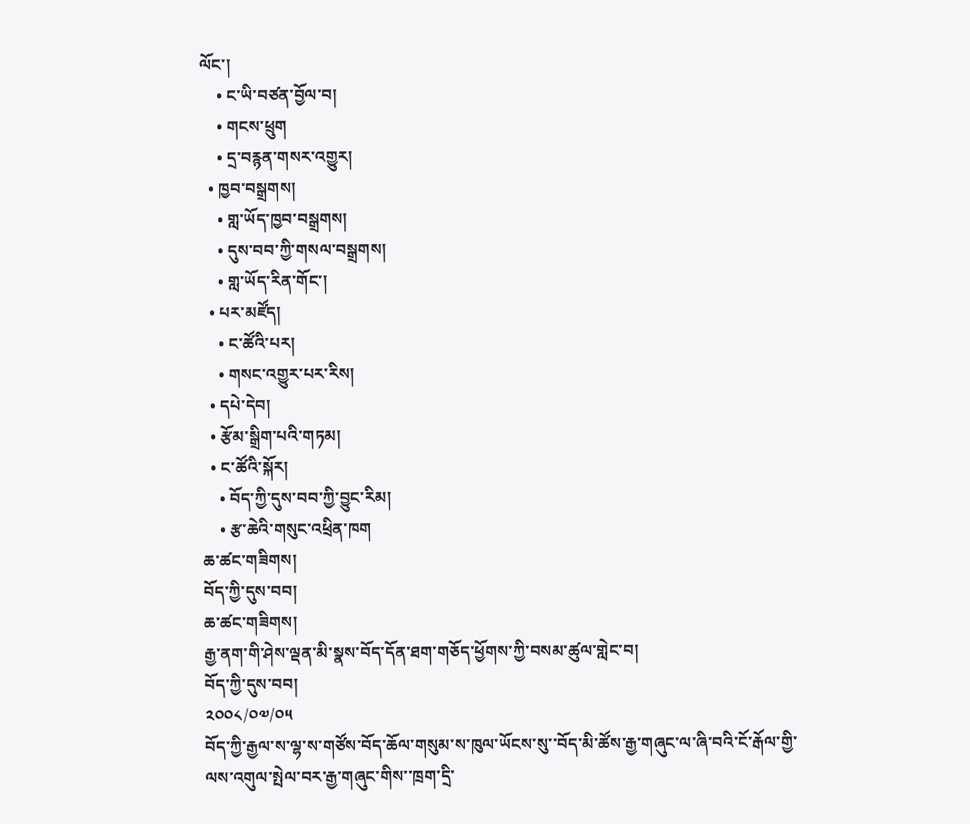ལོང་།
    • ང་ཡི་བཙན་བྱོལ་བ།
    • གངས་ཕྲུག
    • དྲ་བརྙན་གསར་འགྱུར།
  • ཁྱབ་བསྒྲགས།
    • གླ་ཡོད་ཁྱབ་བསྒྲགས།
    • དུས་བབ་ཀྱི་གསལ་བསྒྲགས།
    • གླ་ཡོད་རིན་གོང་།
  • པར་མཛོད།
    • ང་ཚོའི་པར།
    • གསང་འགྱུར་པར་རིས།
  • དཔེ་དེབ།
  • རྩོམ་སྒྲིག་པའི་གཏམ།
  • ང་ཚོའི་སྐོར།
    • བོད་ཀྱི་དུས་བབ་ཀྱི་བྱུང་རིམ།
    • རྩ་ཆེའི་གསུང་འཕྲིན་ཁག
ཆ་ཚང་གཟིགས།
བོད་ཀྱི་དུས་བབ།
ཆ་ཚང་གཟིགས།
རྒྱ་ནག་གི་ཤེས་ལྡན་མི་སྣས་བོད་དོན་ཐག་གཅོད་ཕྱོགས་ཀྱི་བསམ་ཚུལ་གླེང་བ།
བོད་ཀྱི་དུས་བབ།
༢༠༠༨/༠༧/༠༥
བོད་ཀྱི་རྒྱལ་ས་ལྷ་ས་གཙོས་བོད་ཆོལ་གསུམ་ས་ཁུལ་ཡོངས་སུ་་བོད་མི་ཚོས་རྒྱ་གཞུང་ལ་ཞི་བའི་ངོ་རྒོལ་གྱི་ལས་འགུལ་སྤེལ་བར་རྒྱ་གཞུང་གིས་་ཁྲག་དྲི་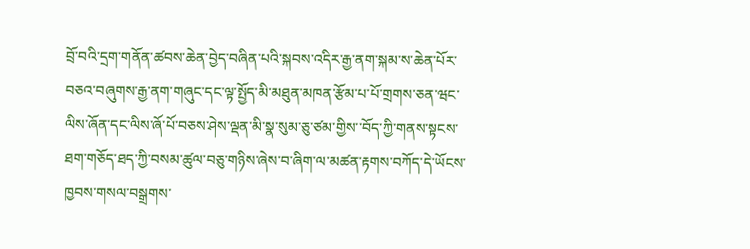བྲོ་བའི་དྲག་གནོན་ཚབས་ཆེན་བྱེད་བཞིན་པའི་སྐབས་འདིར་རྒྱ་ནག་སྐམ་ས་ཆེན་པོར་བཅའ་བཞུགས་རྒྱ་ནག་གཞུང་དང་ལྟ་སྤྱོད་མི་མཐུན་མཁན་རྩོམ་པ་པོ་གྲགས་ཅན་ཝང་ལིས་ཞོན་དང་ལིས་ཞོ་པོ་བཅས་ཤེས་ལྡན་མི་སྣ་སུམ་ཅུ་ཙམ་གྱིས་་བོད་ཀྱི་གནས་སྟངས་ཐག་གཅོད་ཐད་ཀྱི་བསམ་ཚུལ་བཅུ་གཉིས་ཞེས་བ་ཞིག་ལ་མཚན་རྟགས་བཀོད་དེ་ཡོངས་ཁྱབས་གསལ་བསྒྲགས་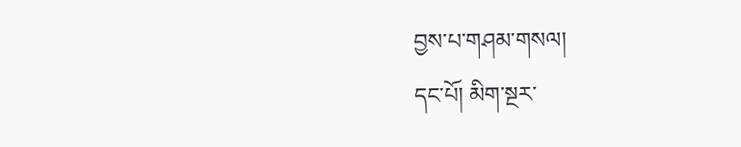བྱས་པ་གཤམ་གསལ།
དང་པོ། མིག་སྔར་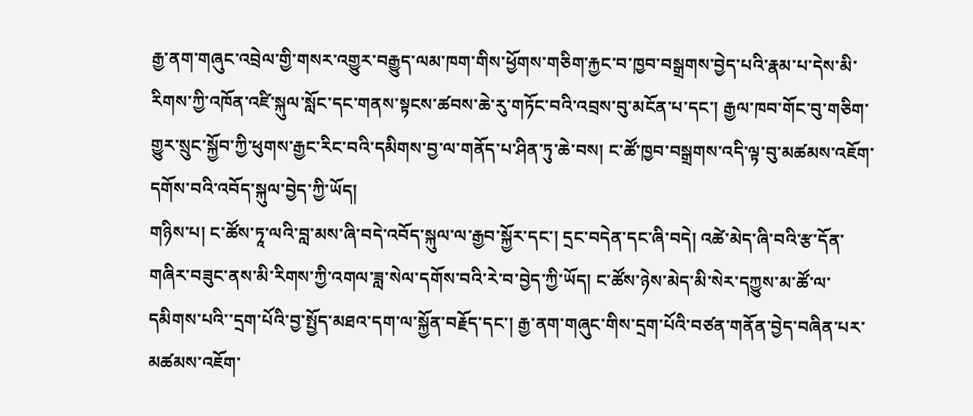རྒྱ་ནག་གཞུང་འབྲེལ་གྱི་གསར་འགྱུར་བརྒྱུད་ལམ་ཁག་གིས་ཕྱོགས་གཅིག་རྐྱང་བ་ཁྱབ་བསྒྲགས་བྱེད་པའི་རྣམ་པ་དེས་མི་རིགས་ཀྱི་འཁོན་འཛི་སྐུལ་སློང་དང་གནས་སྟངས་ཚབས་ཆེ་རུ་གཏོང་བའི་འབྲས་བུ་མངོན་པ་དང་། རྒྱལ་ཁབ་གོང་བུ་གཅིག་གྱུར་སྲུང་སྐྱོབ་ཀྱི་ཕུགས་རྒྱང་རིང་བའི་དམིགས་བྱ་ལ་གནོད་པ་ཤིན་ཏུ་ཆེ་བས། ང་ཚོ་ཁྱབ་བསྒྲགས་འདི་ལྟ་བུ་མཚམས་འཇོག་དགོས་བའི་འབོད་སྐུལ་བྱེད་ཀྱི་ཡོད།
གཉིས་པ། ང་ཚོས་ཏཱ་ལའི་བླ་མས་ཞི་བདེ་འབོད་སྐུལ་ལ་རྒྱབ་སྐྱོར་དང་། དྲང་བདེན་དང་ཞི་བདེ། འཚེ་མེད་ཞི་བའི་རྩ་དོན་གཞིར་བཟུང་ནས་མི་རིགས་ཀྱི་འགལ་ཟླ་སེལ་དགོས་བའི་རེ་བ་བྱེད་ཀྱི་ཡོད། ང་ཚོས་ཉེས་མེད་མི་སེར་དཀྱུས་མ་ཚོ་ལ་དམིགས་པའི་་དྲག་པོའི་བྱ་སྤྱོད་མཐའ་དག་ལ་སྐྱོན་བརྗོད་དང་། རྒྱ་ནག་གཞུང་གིས་དྲག་པོའི་བཙན་གནོན་བྱེད་བཞིན་པར་མཚམས་འཇོག་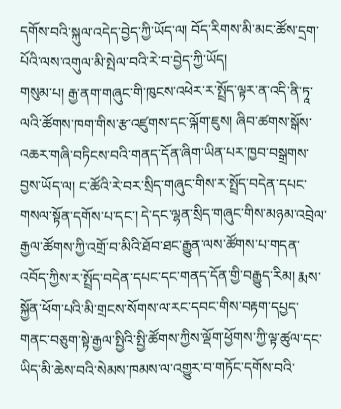དགོས་བའི་སྐུལ་འདེད་བྱེད་ཀྱི་ཡོད་ལ། བོད་རིགས་མི་མང་ཚོས་དྲག་པོའི་ལས་འགུལ་མི་སྤེལ་བའི་རེ་བ་བྱེད་ཀྱི་ཡོད།
གསུམ་པ། རྒྱ་ནག་གཞུང་གི་ཁུངས་འཕེར་ར་སྤྲོད་ལྟར་ན་འདི་ནི་ཏཱ་ལའི་ཚོགས་ཁག་གིས་རྩ་འཛུགས་དང་ལྐོག་ཇུས། ཞིབ་ཚགས་སྒོས་འཆར་གཞི་བཏིངས་བའི་གནད་དོན་ཞིག་ཡིན་པར་ཁྱབ་བསྒྲགས་བྱས་ཡོད་ལ། ང་ཚོའི་རེ་བར་སྲིད་གཞུང་གིས་ར་སྤྲོད་བདེན་དཔང་གསལ་སྟོན་དགོས་པ་དང་། དེ་དང་ལྷན་སྲིད་གཞུང་གིས་མཉམ་འབྲེལ་རྒྱལ་ཚོགས་ཀྱི་འགྲོ་བ་མིའི་ཐོབ་ཐང་རྒྱུན་ལས་ཚོགས་པ་གདན་འབོད་ཀྱིས་ར་སྤྲོད་བདེན་དཔང་དང་གནད་དོན་གྱི་བརྒྱུད་རིམ། རྨས་སྐྱོན་ཕོག་པའི་མི་གྲངས་སོགས་ལ་རང་དབང་གིས་བརྟག་དཔྱད་གནང་བཅུག་སྟེ་རྒྱལ་སྤྱིའི་སྤྱི་ཚོགས་ཀྱིས་ལྡོག་ཕྱོགས་ཀྱི་ལྟ་ཚུལ་དང་ཡིད་མི་ཆེས་བའི་སེམས་ཁམས་ལ་འགྱུར་བ་གཏོང་དགོས་བའི་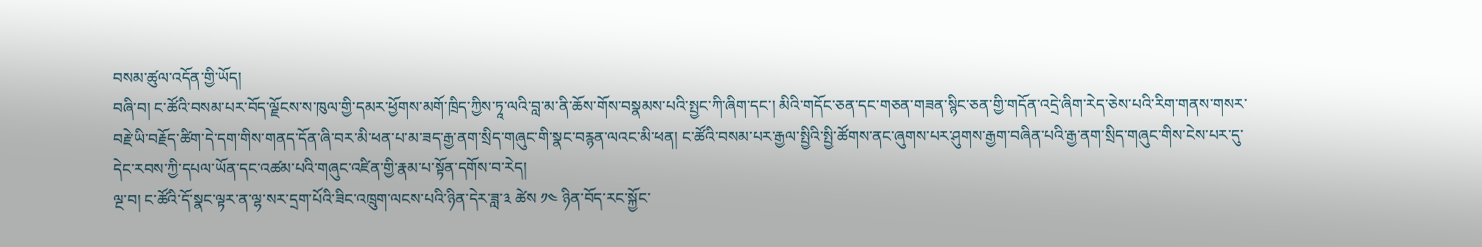བསམ་ཚུལ་འདོན་གྱི་ཡོད།
བཞི་བ། ང་ཚོའི་བསམ་པར་བོད་ལྗོངས་ས་ཁུལ་གྱི་དམར་ཕྱོགས་མགོ་ཁྲིད་ཀྱིས་ཏཱ་ལའི་བླ་མ་ནི་ཆོས་གོས་བསྣམས་པའི་སྤྱང་ཀི་ཞིག་དང་། མིའི་གདོང་ཅན་དང་གཅན་གཟན་སྙིང་ཅན་གྱི་གདོན་འདྲེ་ཞིག་རེད་ཅེས་པའི་རིག་གནས་གསར་བརྗེ་ཡི་བརྗོད་ཚིག་དེ་དག་གིས་གནད་དོན་ཞི་བར་མི་ཕན་པ་མ་ཟད་རྒྱ་ནག་སྲིད་གཞུང་གི་སྣང་བརྙན་ལའང་མི་ཕན། ང་ཚོའི་བསམ་པར་རྒྱལ་སྤྱིའི་སྤྱི་ཚོགས་ནང་ཞུགས་པར་ཤུགས་རྒྱག་བཞིན་པའི་རྒྱ་ནག་སྲིད་གཞུང་གིས་ངེས་པར་དུ་དེང་རབས་ཀྱི་དཔལ་ཡོན་དང་འཚམ་པའི་གཞུང་འཛིན་གྱི་རྣམ་པ་སྟོན་དགོས་བ་རེད།
ལྔ་བ། ང་ཚོའི་དོ་སྣང་ལྟར་ན་ལྷ་སར་དྲག་པོའི་ཟིང་འཁྲུག་ལངས་པའི་ཉིན་དེར་ཟླ་༣ ཚེས ༡༤ ཉིན་བོད་རང་སྐྱོང་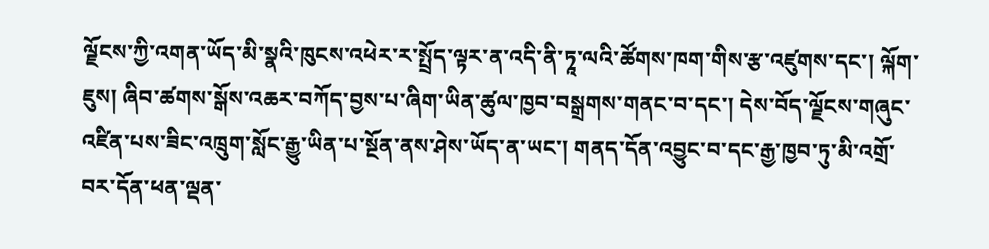ལྗོངས་ཀྱི་འགན་ཡོད་མི་སྣའི་ཁུངས་འཕེར་ར་སྤྲོད་ལྟར་ན་འདི་ནི་ཏཱ་ལའི་ཚོགས་ཁག་གིས་རྩ་འཛུགས་དང་། ལྐོག་ཇུས། ཞིབ་ཚགས་སྒོས་འཆར་བཀོད་བྱས་པ་ཞིག་ཡིན་ཚུལ་ཁྱབ་བསྒྲགས་གནང་བ་དང་། དེས་བོད་ལྗོངས་གཞུང་འཛིན་པས་ཟིང་འཁྲུག་སློང་རྒྱུ་ཡིན་པ་སྔོན་ནས་ཤེས་ཡོད་ན་ཡང་། གནད་དོན་འབྱུང་བ་དང་རྒྱ་ཁྱབ་ཏུ་མི་འགྲོ་བར་དོན་ཕན་ལྡན་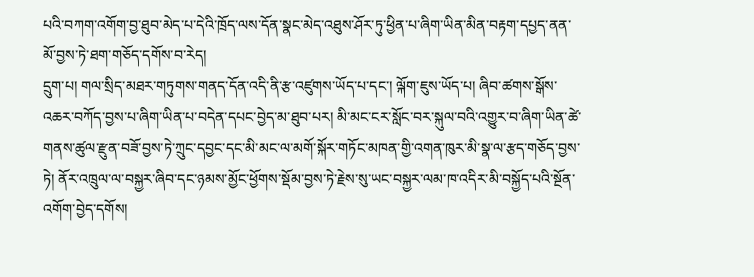པའི་བཀག་འགོག་བྱ་ཐུབ་མེད་པ་དེའི་ཁྲོད་ལས་དོན་སྣང་མེད་འཐུས་ཤོར་ཏུ་ཕྱིན་པ་ཞིག་ཡིན་མིན་བརྟག་དཔྱད་ནན་མོ་བྱས་ཏེ་ཐག་གཅོད་དགོས་བ་རེད།
དྲུག་པ། གལ་སྲིད་མཐར་གཏུགས་གནད་དོན་འདི་ནི་རྩ་འཛུགས་ཡོད་པ་དང་། ལྐོག་ཇུས་ཡོད་པ། ཞིབ་ཚགས་སྒོས་འཆར་བཀོད་བྱས་པ་ཞིག་ཡིན་པ་བདེན་དཔང་བྱེད་མ་ཐུབ་པར། མི་མང་ངར་སློང་བར་སྐུལ་བའི་འགྱུར་བ་ཞིག་ཡིན་ཚེ་གནས་ཚུལ་རྫུན་བཟོ་བྱས་ཏེ་ཀྲུང་དབྱང་དང་མི་མང་ལ་མགོ་སྐོར་གཏོང་མཁན་གྱི་འགན་ཁུར་མི་སྣ་ལ་རྩད་གཅོད་བྱས་ཏེ། ནོར་འཁྲུལ་ལ་བསྐྱར་ཞིབ་དང་ཉམས་མྱོང་ཕྱོགས་སྡོམ་བྱས་ཏེ་རྗེས་སུ་ཡང་བསྐྱར་ལམ་ཁ་འདིར་མི་བསྐྱོད་པའི་སྔོན་འགོག་བྱེད་དགོས།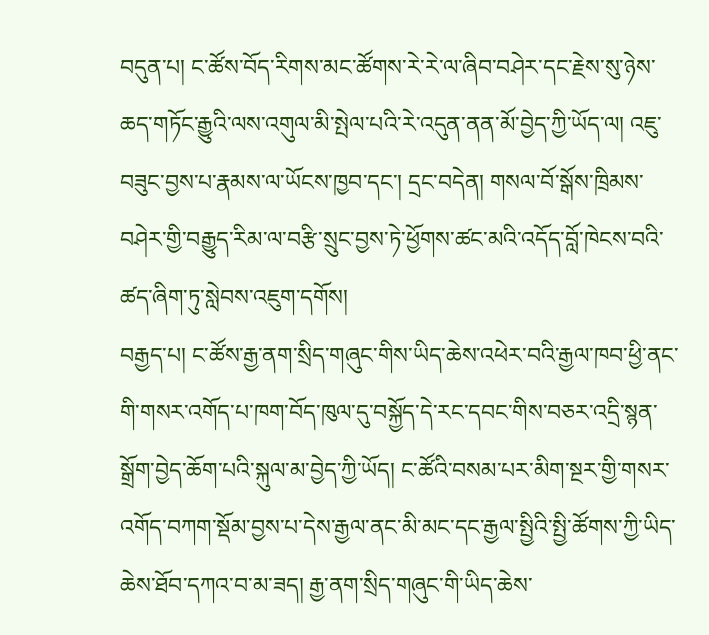བདུན་པ། ང་ཚོས་བོད་རིགས་མང་ཚོགས་རེ་རེ་ལ་ཞིབ་བཤེར་དང་རྗེས་སུ་ཉེས་ཆད་གཏོང་རྒྱུའི་ལས་འགུལ་མི་སྤེལ་པའི་རེ་འདུན་ནན་མོ་བྱེད་ཀྱི་ཡོད་ལ། འཇུ་བཟུང་བྱས་པ་རྣམས་ལ་ཡོངས་ཁྱབ་དང་། དྲང་བདེན། གསལ་བོ་སྒོས་ཁྲིམས་བཤེར་གྱི་བརྒྱུད་རིམ་ལ་བརྩི་སྲུང་བྱས་ཏེ་ཕྱོགས་ཚང་མའི་འདོད་བློ་ཁེངས་བའི་ཚད་ཞིག་ཏུ་སླེབས་འཇུག་དགོས།
བརྒྱད་པ། ང་ཚོས་རྒྱ་ནག་སྲིད་གཞུང་གིས་ཡིད་ཆེས་འཕེར་བའི་རྒྱལ་ཁབ་ཕྱི་ནང་གི་གསར་འགོད་པ་ཁག་བོད་ཁུལ་དུ་བསྐྱོད་དེ་རང་དབང་གིས་བཅར་འདྲི་སྙན་སྒྲོག་བྱེད་ཆོག་པའི་སྐུལ་མ་བྱེད་ཀྱི་ཡོད། ང་ཚོའི་བསམ་པར་མིག་སྔར་གྱི་གསར་འགོད་བཀག་སྡོམ་བྱས་པ་དེས་རྒྱལ་ནང་མི་མང་དང་རྒྱལ་སྤྱིའི་སྤྱི་ཚོགས་ཀྱི་ཡིད་ཆེས་ཐོབ་དཀའ་བ་མ་ཟད། རྒྱ་ནག་སྲིད་གཞུང་གི་ཡིད་ཆེས་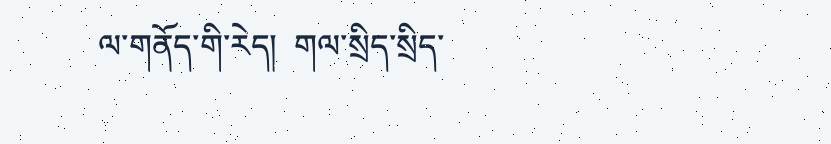ལ་གནོད་གི་རེད།  གལ་སྲིད་སྲིད་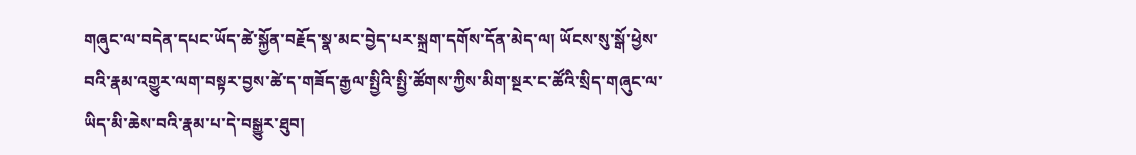གཞུང་ལ་བདེན་དཔང་ཡོད་ཚེ་སྐྱོན་བརྗོད་སྣ་མང་བྱེད་པར་སྐྲག་དགོས་དོན་མེད་ལ། ཡོངས་སུ་སྒོ་ཕྱེས་བའི་རྣམ་འགྱུར་ལག་བསྟར་བྱས་ཚེ་ད་གཟོད་རྒྱལ་སྤྱིའི་སྤྱི་ཚོགས་ཀྱིས་མིག་སྔར་ང་ཚོའི་སྲིད་གཞུང་ལ་ཡིད་མི་ཆེས་བའི་རྣམ་པ་དེ་བསྒྱུར་ཐུབ།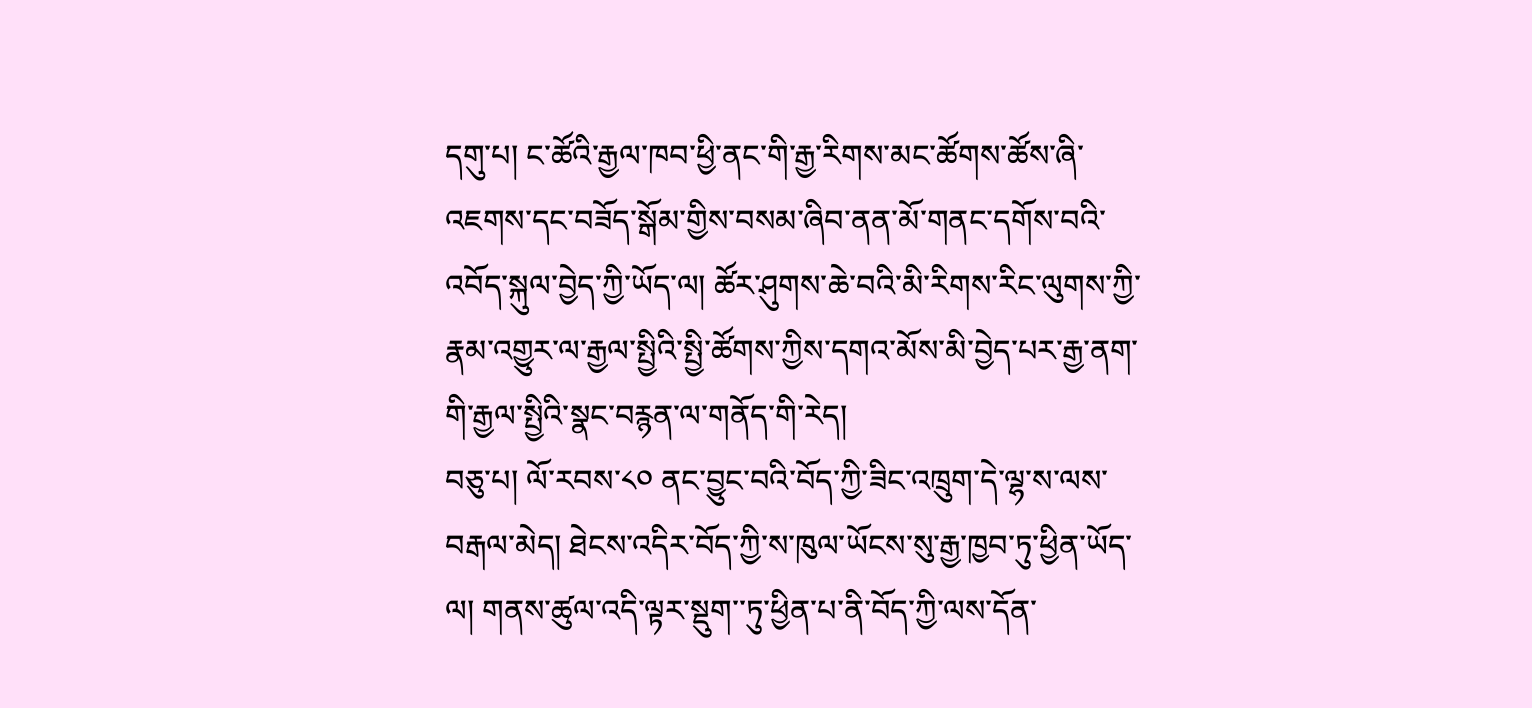དགུ་པ། ང་ཚོའི་རྒྱལ་ཁབ་ཕྱི་ནང་གི་རྒྱ་རིགས་མང་ཚོགས་ཚོས་ཞི་འཇགས་དང་བཟོད་སྒོམ་གྱིས་བསམ་ཞིབ་ནན་མོ་གནང་དགོས་བའི་འབོད་སྐུལ་བྱེད་ཀྱི་ཡོད་ལ། ཚོར་ཤུགས་ཆེ་བའི་མི་རིགས་རིང་ལུགས་ཀྱི་རྣམ་འགྱུར་ལ་རྒྱལ་སྤྱིའི་སྤྱི་ཚོགས་ཀྱིས་དགའ་མོས་མི་བྱེད་པར་རྒྱ་ནག་གི་རྒྱལ་སྤྱིའི་སྣང་བརྙན་ལ་གནོད་གི་རེད།
བཅུ་པ། ལོ་རབས་༨༠ ནང་བྱུང་བའི་བོད་ཀྱི་ཟིང་འཁྲུག་དེ་ལྷ་ས་ལས་བརྒལ་མེད། ཐེངས་འདིར་བོད་ཀྱི་ས་ཁུལ་ཡོངས་སུ་རྒྱ་ཁྱབ་ཏུ་ཕྱིན་ཡོད་ལ། གནས་ཚུལ་འདི་ལྟར་སྡུག་་ཏུ་ཕྱིན་པ་ནི་བོད་ཀྱི་ལས་དོན་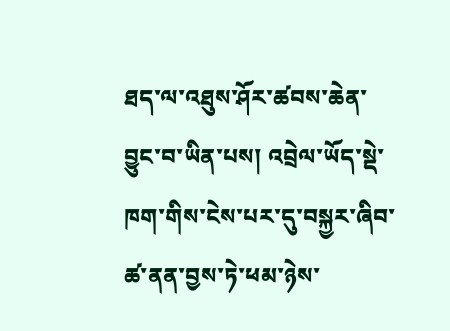ཐད་ལ་འཐུས་ཤོར་ཚབས་ཆེན་བྱུང་བ་ཡིན་པས། འབྲེལ་ཡོད་སྡེ་ཁག་གིས་ངེས་པར་དུ་བསྐྱར་ཞིབ་ཚ་ནན་བྱས་ཏེ་ཕམ་ཉེས་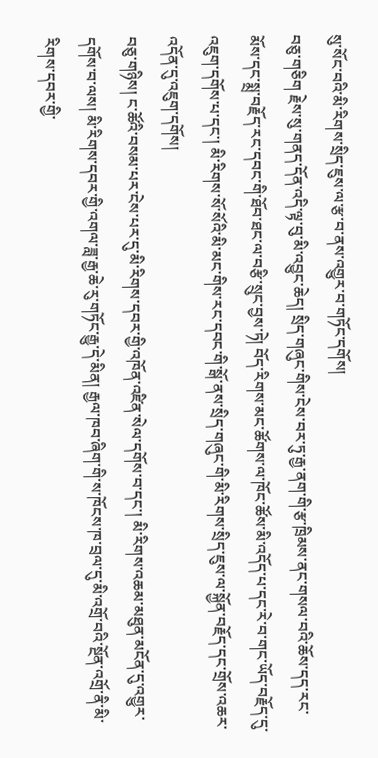སུ་སོང་བའི་མི་རིགས་སྲིད་ཇུས་ལ་རྩ་བ་ནས་འགྱུར་བ་གཏོང་དགོས།
བཅུ་གཅིག རྗེས་སུ་གནད་དོན་འདི་ལྟ་བུ་མི་འབྱུང་ཆེད། སྲིད་གཞུང་གིས་ངེས་བར་ཏུ་རྒྱ་ནག་གི་རྩ་ཁྲིམས་ནང་གསལ་བའི་ཆོས་དད་རང་མོས་དང་སྨྲ་བརྗོད་རང་དབང་གི་ཐོབ་ཐང་ལ་བརྩི་སྲུང་བྱས་ཏེ། བོད་རིགས་མང་ཚོགས་ལ་ཁོང་ཚོས་མི་འདོད་པ་དང་རེ་བ་གང་ཡོད་བརྗོད་དུ་འཇུག་དགོས་པ་དང་། མི་རིགས་སོ་སོའི་མི་མང་གིས་རང་དབང་གི་སྒོ་ནས་སྲིད་གཞུང་གི་མི་རིགས་སྲིད་ཇུས་ལ་སྐྱོན་བརྗོད་དང་གྲོས་འཆར་འདོན་དུ་འཇུག་དགོས།
བཅུ་གཉིས། ང་ཚོའི་བསམ་པར་ངེས་པར་དུ་མི་རིགས་དབར་གྱི་འཁོན་འཛིན་སེལ་དགོས་བ་དང་། མི་རིགས་འཆམ་མཐུན་མངོན་དུ་འགྱུར་དགོས་བ་ལས། མི་རིགས་དབར་གྱི་འགལ་ཟླ་རྒྱ་ཆེ་རུ་གཏོང་རྒྱུ་དེ་མིན། རྒྱལ་ཁབ་ཞིག་གི་ས་ཁོངས་ཁ་བྲལ་དུ་མི་འགྲོ་བའི་སྔོན་འགྲོ་ནི་མི་རིགས་དབར་གྱི་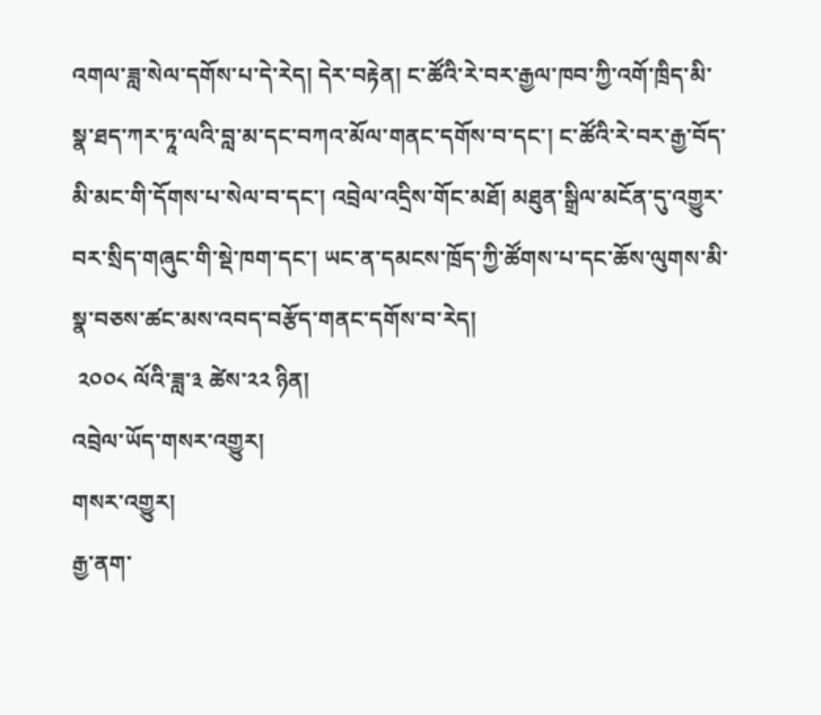འགལ་ཟླ་སེལ་དགོས་པ་དེ་རེད། དེར་བརྟེན། ང་ཚོའི་རེ་བར་རྒྱལ་ཁབ་ཀྱི་འགོ་ཁྲིད་མི་སྣ་ཐད་ཀར་ཏཱ་ལའི་བླ་མ་དང་བཀའ་མོལ་གནང་དགོས་བ་དང་། ང་ཚོའི་རེ་བར་རྒྱ་བོད་མི་མང་གི་དོགས་པ་སེལ་བ་དང་། འབྲེལ་འདྲིས་གོང་མཐོ། མཐུན་སྒྲིལ་མངོན་དུ་འགྱུར་བར་སྲིད་གཞུང་གི་སྡེ་ཁག་དང་། ཡང་ན་དམངས་ཁྲོད་ཀྱི་ཚོགས་པ་དང་ཆོས་ལུགས་མི་སྣ་བཅས་ཚང་མས་འབད་བརྩོད་གནང་དགོས་བ་རེད།
 ༢༠༠༨ ལོའི་ཟླ་༣ ཚེས་༢༢ ཉིན།
འབྲེལ་ཡོད་གསར་འགྱུར།
གསར་འགྱུར།
རྒྱ་ནག་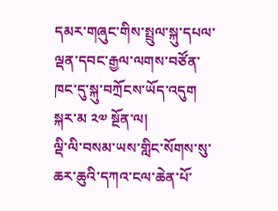དམར་གཞུང་གིས་སྤྲུལ་སྐུ་དཔལ་ལྡན་དབང་རྒྱལ་ལགས་བཙོན་ཁང་དུ་སྐུ་བཀྲོངས་ཡོད་འདུག
སྐར་མ ༢༧ སྔོན་ལ།
ལྡི་ལི་བསམ་ཡས་གླིང་སོགས་སུ་ཆར་ཆུའི་དཀའ་ངལ་ཆེན་པོ་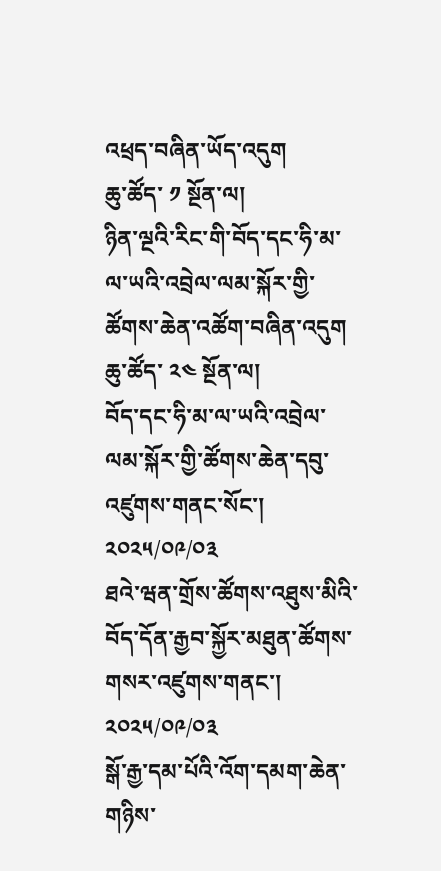འཕྲད་བཞིན་ཡོད་འདུག
ཆུ་ཚོད་ ༡ སྔོན་ལ།
ཉིན་ལྔའི་རིང་གི་བོད་དང་ཧི་མ་ལ་ཡའི་འབྲེལ་ལམ་སྐོར་གྱི་ཚོགས་ཆེན་འཚོག་བཞིན་འདུག
ཆུ་ཚོད་ ༢༤ སྔོན་ལ།
བོད་དང་ཧི་མ་ལ་ཡའི་འབྲེལ་ལམ་སྐོར་གྱི་ཚོགས་ཆེན་དབུ་འཛུགས་གནང་སོང་།
༢༠༢༥/༠༩/༠༣
ཐའེ་ཝན་གྲོས་ཚོགས་འཐུས་མིའི་བོད་དོན་རྒྱབ་སྐྱོར་མཐུན་ཚོགས་གསར་འཛུགས་གནང་།
༢༠༢༥/༠༩/༠༣
སྒོ་རྒྱ་དམ་པོའི་འོག་དམག་ཆེན་གཉིས་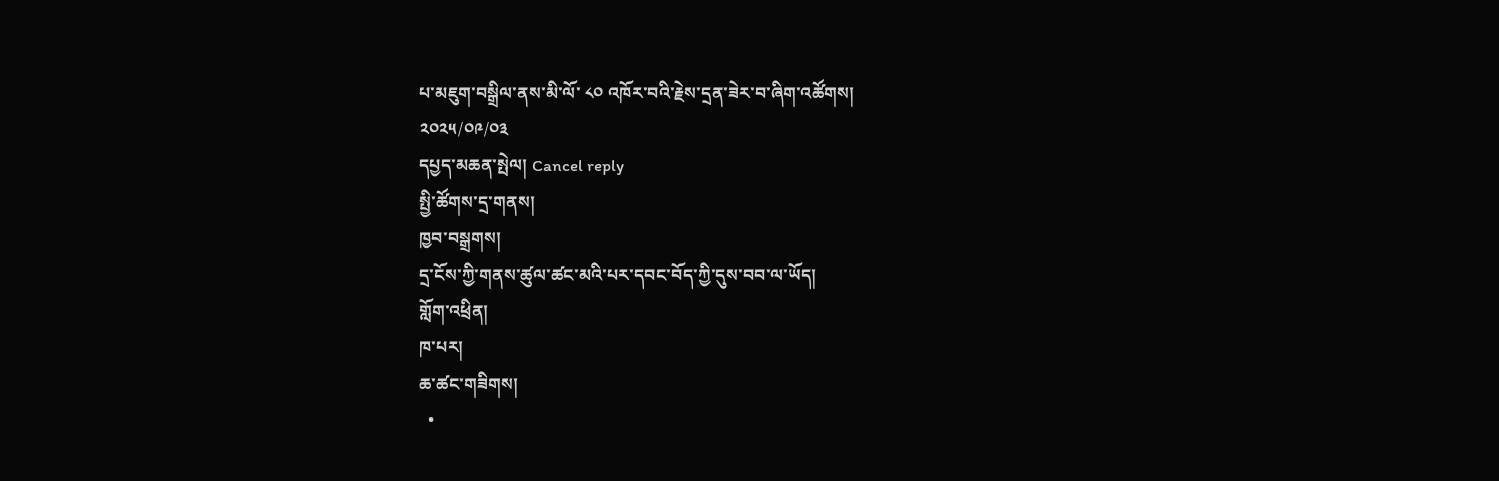པ་མཇུག་བསྒྲིལ་ནས་མི་ལོ་ ༨༠ འཁོར་བའི་རྗེས་དྲན་ཟེར་བ་ཞིག་འཚོགས།
༢༠༢༥/༠༩/༠༣
དཔྱད་མཆན་སྤེལ། Cancel reply
སྤྱི་ཚོགས་དྲ་གནས།
ཁྱབ་བསྒྲགས།
དྲ་ངོས་ཀྱི་གནས་ཚུལ་ཚང་མའི་པར་དབང་བོད་ཀྱི་དུས་བབ་ལ་ཡོད།
གློག་འཕྲིན།
ཁ་པར།
ཆ་ཚང་གཟིགས།
  •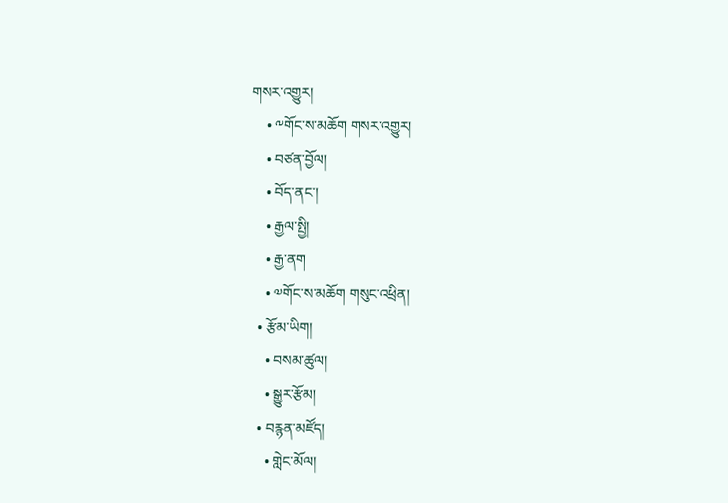གསར་འགྱུར།
    • ༸གོང་ས་མཆོག གསར་འགྱུར།
    • བཙན་བྱོལ།
    • བོད་ནང་།
    • རྒྱལ་སྤྱི།
    • རྒྱ་ནག
    • ༧གོང་ས་མཆོག གསུང་འཕྲིན།
  • རྩོམ་ཡིག།
    • བསམ་ཚུལ།
    • སྒྱུར་རྩོམ།
  • བརྙན་མཛོད།
    • གླེང་མོལ།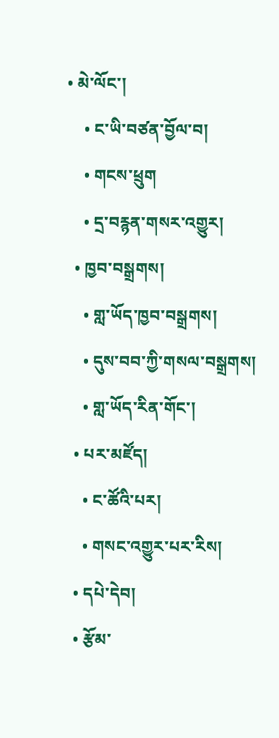• མེ་ལོང་།
    • ང་ཡི་བཙན་བྱོལ་བ།
    • གངས་ཕྲུག
    • དྲ་བརྙན་གསར་འགྱུར།
  • ཁྱབ་བསྒྲགས།
    • གླ་ཡོད་ཁྱབ་བསྒྲགས།
    • དུས་བབ་ཀྱི་གསལ་བསྒྲགས།
    • གླ་ཡོད་རིན་གོང་།
  • པར་མཛོད།
    • ང་ཚོའི་པར།
    • གསང་འགྱུར་པར་རིས།
  • དཔེ་དེབ།
  • རྩོམ་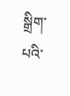སྒྲིག་པའི་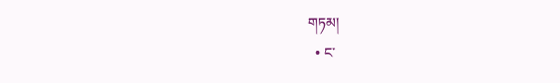གཏམ།
  • ང་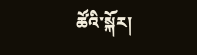ཚོའི་སྐོར།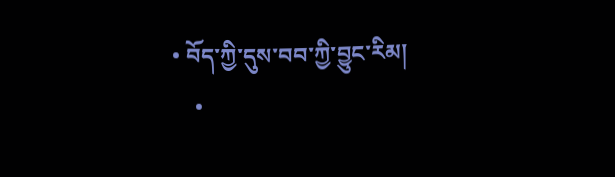• བོད་ཀྱི་དུས་བབ་ཀྱི་བྱུང་རིམ།
    •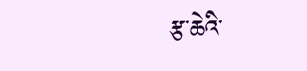རྩ་ཆེའི་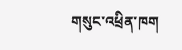གསུང་འཕྲིན་ཁག